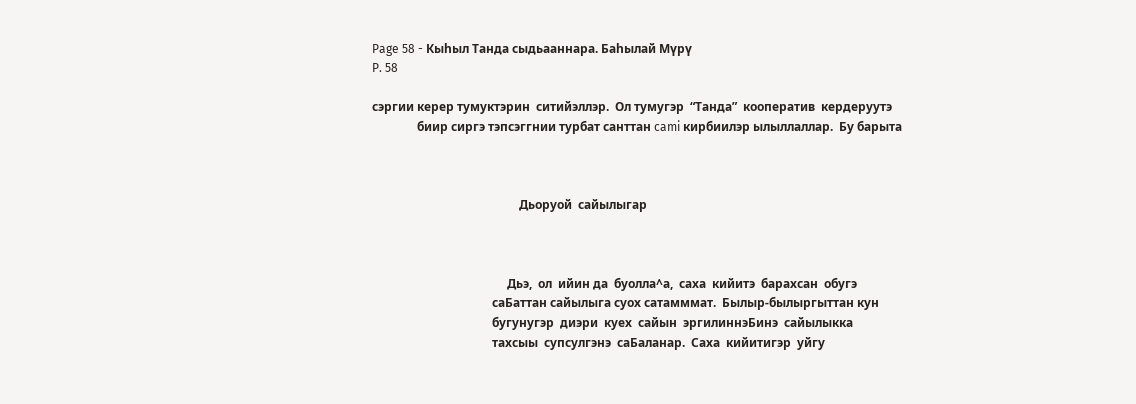Page 58 - Кыһыл Танда сыдьааннара. Баһылай Мүрү
P. 58

сэргии керер тумуктэрин  ситийэллэр.  Ол тумугэр  “Танда”  кооператив  кердеруутэ
               биир сиргэ тэпсэггнии турбат санттан cami кирбиилэр ылыллаллар.  Бу барыта



                                                 Дьоруой  сайылыгар



                                             Дьэ,  ол  ийин да  буолла^а,  саха  кийитэ  барахсан  обугэ
                                        саБаттан сайылыга суох сатамммат.  Былыр-былыргыттан кун
                                        бугунугэр  диэри  куех  сайын  эргилиннэБинэ  сайылыкка
                                        тахсыы  супсулгэнэ  саБаланар.  Саха  кийитигэр  уйгу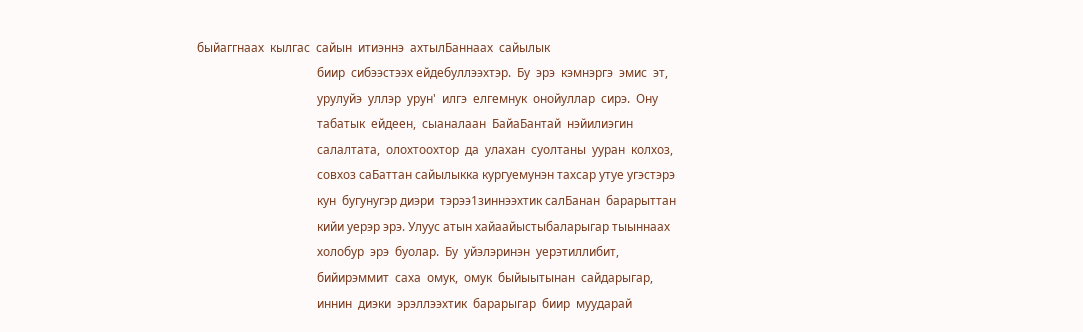быйаггнаах  кылгас  сайын  итиэннэ  ахтылБаннаах  сайылык
                                        биир  сибээстээх ейдебуллээхтэр.  Бу  эрэ  кэмнэргэ  эмис  эт,
                                        урулуйэ  уллэр  урун'  илгэ  елгемнук  онойуллар  сирэ.  Ону
                                        табатык  ейдеен,  сыаналаан  БайаБантай  нэйилиэгин
                                        салалтата,  олохтоохтор  да  улахан  суолтаны  ууран  колхоз,
                                        совхоз саБаттан сайылыкка кургуемунэн тахсар утуе угэстэрэ
                                        кун  бугунугэр диэри  тэрээ1зиннээхтик салБанан  барарыттан
                                        кийи уерэр эрэ. Улуус атын хайаайыстыбаларыгар тыыннаах
                                        холобур  эрэ  буолар.  Бу  уйэлэринэн  уерэтиллибит,
                                        бийирэммит  саха  омук,  омук  быйыытынан  сайдарыгар,
                                        иннин  диэки  эрэллээхтик  барарыгар  биир  муударай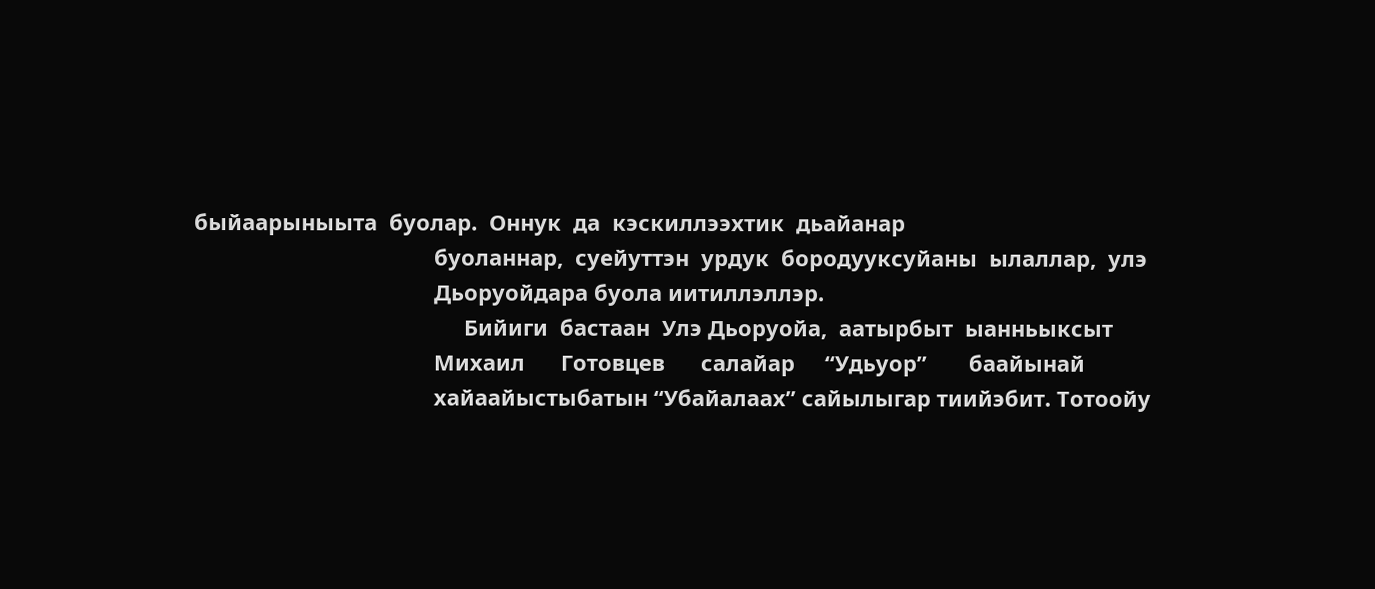быйаарыныыта  буолар.  Оннук  да  кэскиллээхтик  дьайанар
                                        буоланнар,  суейуттэн  урдук  бородууксуйаны  ылаллар,  улэ
                                        Дьоруойдара буола иитиллэллэр.
                                             Бийиги  бастаан  Улэ Дьоруойа,  аатырбыт  ыанньыксыт
                                        Михаил      Готовцев      салайар     “Удьуор”       баайынай
                                        хайаайыстыбатын “Убайалаах” сайылыгар тиийэбит. Тотоойу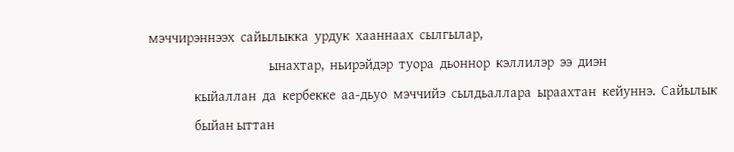мэччирэннээх  сайылыкка  урдук  хааннаах  сылгылар,
                                        ынахтар,  ньирэйдэр  туора  дьоннор  кэллилэр  ээ  диэн
               кыйаллан  да  кербекке  аа-дьуо  мэччийэ  сылдьаллара  ыраахтан  кейуннэ.  Сайылык
               быйан ыттан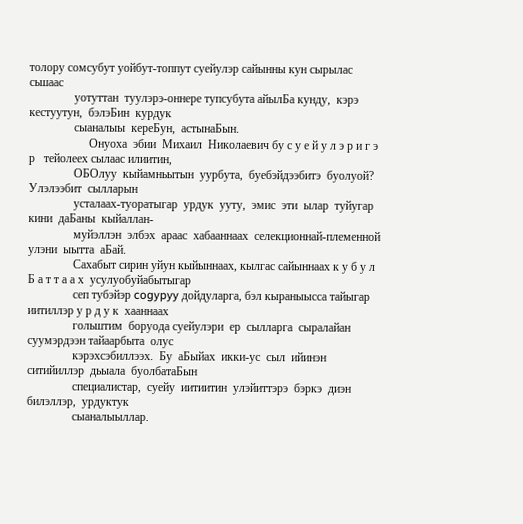толору сомсубут уойбут-топпут суейулэр сайынны кун сырылас сьшаас
               уотуттан  туулэрэ-оннере тупсубута айылБа кунду,  кэрэ кестуутун,  бэлэБин  курдук
               сыаналыы  кереБун,  астынаБын.
                    Онуоха  эбии  Михаил  Николаевич бу с у е й у л э р и г э р   тейолеех сылаас илиитин,
               ОБОлуу  кыйамньытын  уурбута,  буебэйдээбитэ  буолуой?  Улэлээбит  сылларын
               усталаах-туоратыгар  урдук  ууту,  эмис  эти  ылар  туйугар  кини  даБаны  кыйаллан-
               муйэллэн  элбэх  араас  хабааннаах  селекционнай-племенной  улэни  ыытта  аБай.
               Сахабыт сирин уйун кыйыннаах, кылгас сайыннаах к у б у л Б а т т а а х  усулуобуйабытыгар
               сеп тубэйэр cogypyy дойдуларга, бэл кыраныысса тайыгар иитиллэр у р д у к  хааннаах
               гольштим  боруода суейулэри  ер  сылларга  сыралайан  суумэрдээн тайаарбыта  олус
               кэрэхсэбиллээх.  Бу  аБыйах  икки-ус  сыл  ийинэн  ситийиллэр  дьыала  буолбатаБын
               специалистар,  суейу  иитиитин  улэйиттэрэ  бэркэ  диэн  билэллэр,  урдуктук
               сыаналыыллар.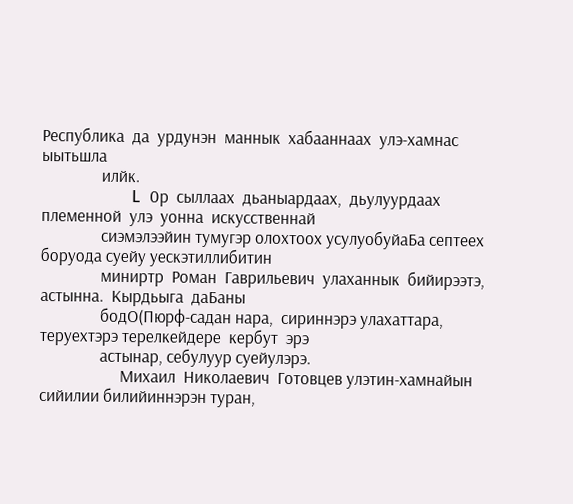Республика  да  урдунэн  маннык  хабааннаах  улэ-хамнас  ыытьшла
               илйк.
                  L  0р  сыллаах  дьаныардаах,  дьулуурдаах  племенной  улэ  уонна  искусственнай
               сиэмэлээйин тумугэр олохтоох усулуобуйаБа септеех боруода суейу уескэтиллибитин
               миниртр  Роман  Гаврильевич  улаханнык  бийирээтэ,  астынна.  Кырдьыга  даБаны
               бодО(Пюрф-садан нара,  сириннэрэ улахаттара,  теруехтэрэ терелкейдере  кербут  эрэ
               астынар, себулуур суейулэрэ.
                    Михаил  Николаевич  Готовцев улэтин-хамнайын сийилии билийиннэрэн туран,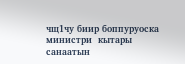чщ1чу биир боппуруоска  министри  кытары  санаатын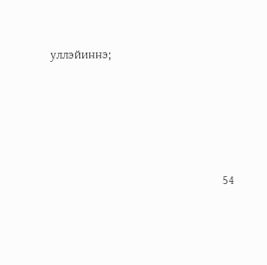уллэйиннэ;





                                                         54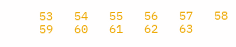53   54   55   56   57   58   59   60   61   62   63